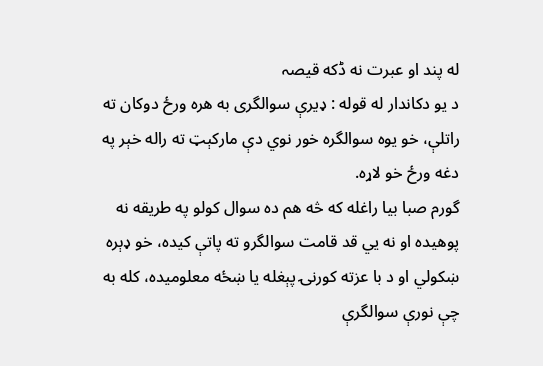له پند او عبرت نه ڈکه قیصہ
د یو دکاندار له قوله : ډيرې سوالگرى به هره ورځ دوكان ته راتلې، خو يوه سوالگره خور نوي دې مارکېټ ته راله خېر په دغه ورځ خو لاړه.
گورم صبا بيا راغله كه څه هم ده سوال كولو په طريقه نه پوهيده او نه يي قد قامت سوالگرو ته پاتې کيده، خو ډېره ښکولي او د با عزته کورنۍ پېغله يا ښځه معلوميده، کله به چې نورې سوالگرې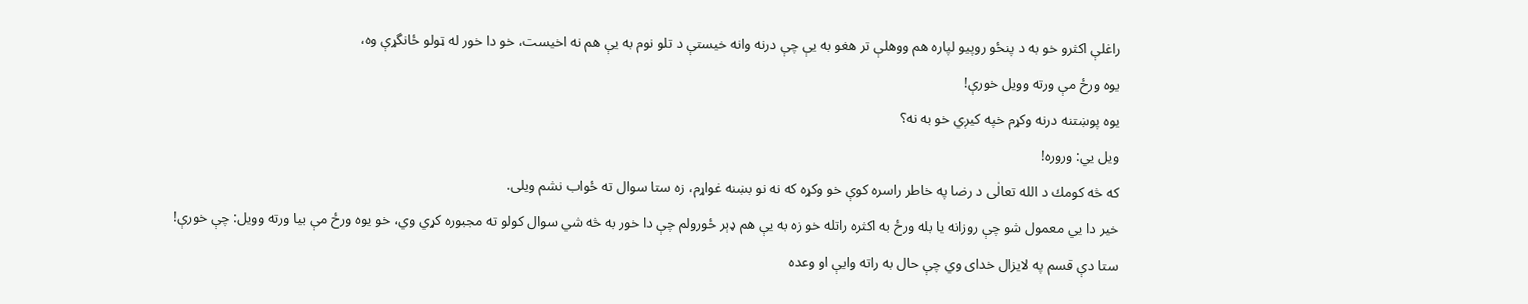راغلې اکثرو خو به د پنځو روپيو لپاره هم ووهلې تر هغو به يې چې درنه وانه خيستې د تلو نوم به یې هم نه اخيست، خو دا خور له ټولو ځانگړې وه،
يوه ورځ مې ورته وويل خورې!
يوه پوښتنه درنه وکړم خپه کيږي خو به نه؟
ويل يي: وروره!
که څه كومك د الله تعالٰی د رضا په خاطر راسره كوې خو وكړه که نه نو بښنه غواړم، زه ستا سوال ته ځواب نشم ويلی.
خير دا يي معمول شو چې روزانه يا بله ورځ به اکثره راتله خو زه به يې هم ډېر ځورولم چې دا خور به څه شي سوال كولو ته مجبوره كړي وي، خو يوه ورځ مې بيا ورته وويل: چې خورې!
ستا دې قسم په لايزال خداى وي چې حال به راته وايې او وعده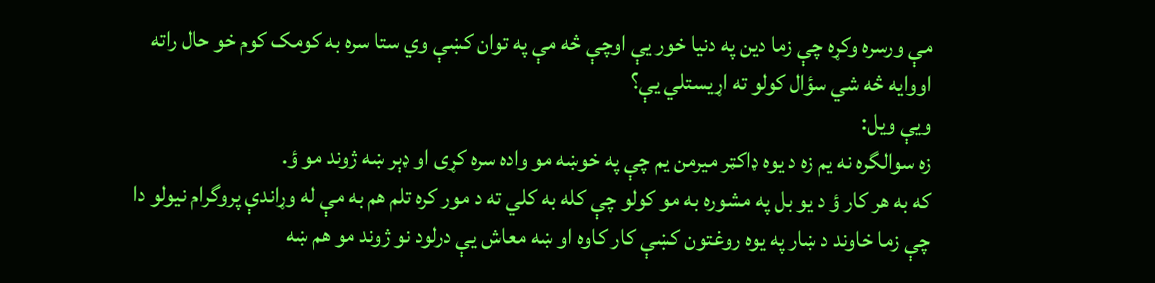مې ورسره وکړه چې زما دين په دنيا خور يې اوچې څه مې په توان کښې وي ستا سره به کومک کوم خو حال راته اووايه څه شي سؤال كولو ته اړيستلي يې؟
ویې ويل:
زه سوالگره نه يم زه د يوه ډاکټر ميرمن يم چې په خوښه مو واده سره کړى او ډېر ښه ژوند مو ؤ.
که به هر کار ؤ د يو بل په مشوره به مو كولو چې کله به کلي ته د مور کره تلم هم به مې له وړاندې پروگرام نيولو دا چې زما خاوند د ښار په يوه روغتون کښې کار کاوه او ښه معاش يې درلود نو ژوند مو هم ښه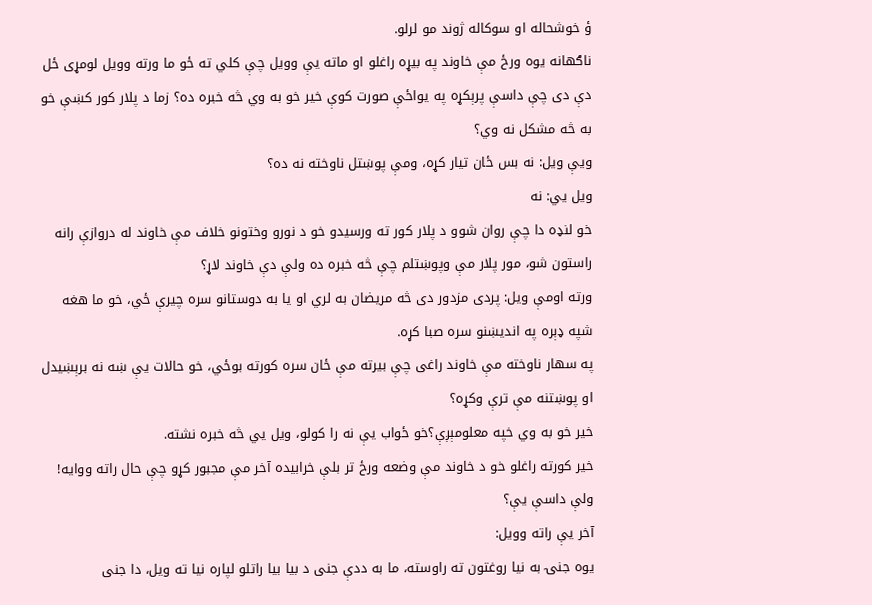ؤ خوشحاله او سوكاله ژوند مو لرلو.
ناګهانه يوه ورځ مې خاوند په بيړه راغلو او ماته يې وويل چې کلي ته ځو ما ورته وويل لومړی ځل دې دى چې داسې پرېکړه په يواځې صورت کوې خير خو به وي څه خبره ده؟ زما د پلار کور کښې خو به څه مشکل نه وي؟
ویې ويل: نه بس ځان تيار کړه، ومې پوښتل ناوخته نه ده؟
ويل يي: نه
خو لنډه دا چې روان شوو د پلار كور ته ورسيدو خو د نورو وختونو خلاف مې خاوند له دروازې رانه راستون شو، مور پلار مې وپوښتلم چې څه خبره ده ولې دې خاوند لاړ؟
ورته اومې ويل: پردى مزدور دى څه مريضان به لري او يا به دوستانو سره چيرې ځي، خو ما هغه شپه ډېره په انديښنو سره صبا كړه.
په سهار ناوخته مې خاوند راغى چې بيرته مې ځان سره کورته بوځي، خو حالات يې ښه نه برېښيدل او پوښتنه مې ترې وکړه؟
خير خو به وي خپه معلومېږې؟خو ځواب يې نه را كولو، ويل يي څه خبره نشته.
خير کورته راغلو خو د خاوند مې وضعه ورځ تر بلې خرابيده آخر مې مجبور کړو چې حال راته ووايه!
ولې داسې يې؟
آخر يې راته وويل:
يوه جنۍ به نيا روغتون ته راوسته، ما به ددې جنى د بيا بيا راتلو لپاره نيا ته ويل، دا جنى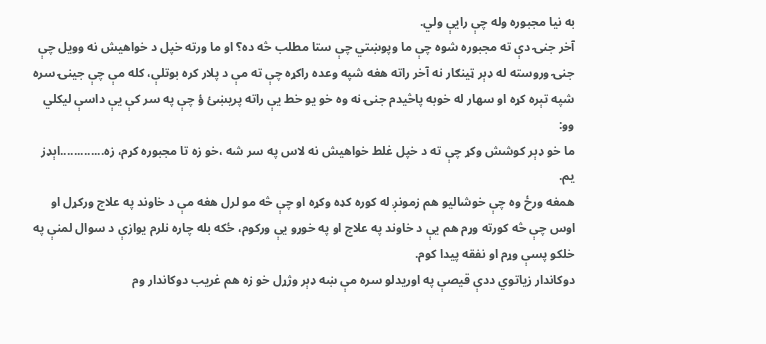به نيا مجبوره وله چې رايې ولي.
آخر جنۍ دې ته مجبوره شوه چې ما وپوښتي چې ستا مطلب څه ده؟ او ما ورته خپل د خواهيش نه وويل چې جنۍ وروسته له ډېر ټینګار نه آخر راته هغه شپه وعده راکړه چې ته مې د پلار كره بوتلې، كله مې چې جينۍ سره شپه تېره كړه او سهار له خوبه پاڅيدم جنۍ نه وه خو يو خط يې راته پريښئ ؤ چې په سر كې يې داسې ليکلي وو:
ما خو ډېر کوشش وکړ چې ته د خپل غلط خواهيش نه لاس په سر شه ،خو زه تا مجبوره کړم، زه.............اېډز يم.
همغه ورځ وه چې خوشاليو هم زمونږ له کوره کډه وکړه او چې څه مو لرل هغه مې د خاوند په علاج ورکړل او اوس چې څه کورته وړم هم يې د خاوند په علاج او په خوړو يې ورکوم، ځكه بله چاره نلرم يوازې د سوال لمنې په خلكو پسې وړم او نفقه پيدا كوم.
دوكاندار زياتوي ددې قيصې په اوريدلو سره مې ښه ډېر وژړل خو زه هم غريب دوكاندار وم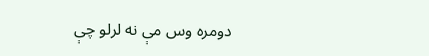دومره وس مې نه لرلو چې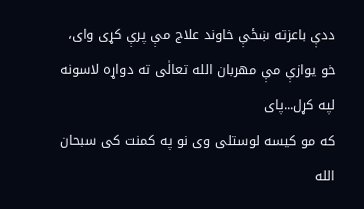ددې باعزته ښځې خاوند علاج مې پرې كړى واى، خو يوازې مې مهربان الله تعالٰی ته دواړه لاسونه لپه كړل...پای
که مو کیسه لوستلی وی نو په کمنت کی سبحان الله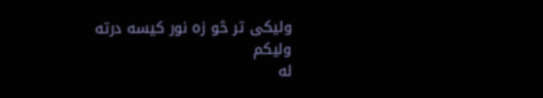ولیکی تر څو زه نور کیسه درته
ولیکم
له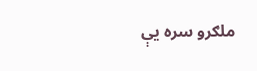ملګرو سره یې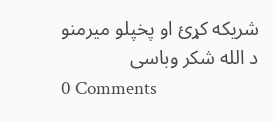شریکه کړئ او پخپلو میرمنو د الله شکر وباسی
0 Comments